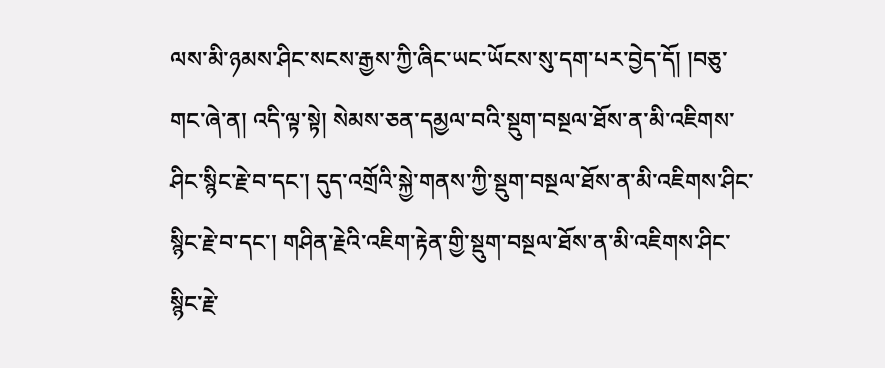ལས་མི་ཉམས་ཤིང་སངས་རྒྱས་ཀྱི་ཞིང་ཡང་ཡོངས་སུ་དག་པར་བྱེད་དོ། །བཅུ་གང་ཞེ་ན། འདི་ལྟ་སྟེ། སེམས་ཅན་དམྱལ་བའི་སྡུག་བསྔལ་ཐོས་ན་མི་འཇིགས་ཤིང་སྙིང་རྗེ་བ་དང་། དུད་འགྲོའི་སྐྱེ་གནས་ཀྱི་སྡུག་བསྔལ་ཐོས་ན་མི་འཇིགས་ཤིང་སྙིང་རྗེ་བ་དང་། གཤིན་རྗེའི་འཇིག་རྟེན་གྱི་སྡུག་བསྔལ་ཐོས་ན་མི་འཇིགས་ཤིང་སྙིང་རྗེ་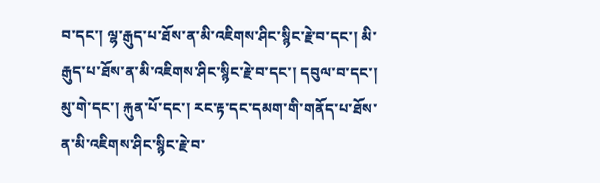བ་དང་། ལྷ་རྒུད་པ་ཐོས་ན་མི་འཇིགས་ཤིང་སྙིང་རྗེ་བ་དང་། མི་རྒུད་པ་ཐོས་ན་མི་འཇིགས་ཤིང་སྙིང་རྗེ་བ་དང་། དབུལ་བ་དང་། མུ་གེ་དང་། རྐུན་པོ་དང་། རང་རྟ་དང་དམག་གི་གནོད་པ་ཐོས་ན་མི་འཇིགས་ཤིང་སྙིང་རྗེ་བ་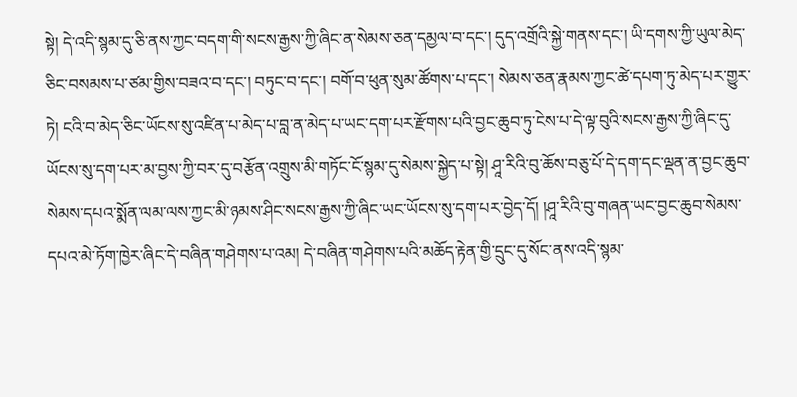སྟེ། དེ་འདི་སྙམ་དུ་ཅི་ནས་ཀྱང་བདག་གི་སངས་རྒྱས་ཀྱི་ཞིང་ན་སེམས་ཅན་དམྱལ་བ་དང་། དུད་འགྲོའི་སྐྱེ་གནས་དང་། ཡི་དགས་ཀྱི་ཡུལ་མེད་ཅིང་བསམས་པ་ཙམ་གྱིས་བཟའ་བ་དང་། བཏུང་བ་དང་། བགོ་བ་ཕུན་སུམ་ཚོགས་པ་དང་། སེམས་ཅན་རྣམས་ཀྱང་ཚེ་དཔག་ཏུ་མེད་པར་གྱུར་ཏེ། ངའི་བ་མེད་ཅིང་ཡོངས་སུ་འཛིན་པ་མེད་པ་བླ་ན་མེད་པ་ཡང་དག་པར་རྫོགས་པའི་བྱང་ཆུབ་ཏུ་ངེས་པ་དེ་ལྟ་བུའི་སངས་རྒྱས་ཀྱི་ཞིང་དུ་ཡོངས་སུ་དག་པར་མ་བྱས་ཀྱི་བར་དུ་བརྩོན་འགྲུས་མི་གཏོང་ངོ་སྙམ་དུ་སེམས་སྐྱེད་པ་སྟེ། ཤཱ་རིའི་བུ་ཆོས་བཅུ་པོ་དེ་དག་དང་ལྡན་ན་བྱང་ཆུབ་སེམས་དཔའ་སྨོན་ལམ་ལས་ཀྱང་མི་ཉམས་ཤིང་སངས་རྒྱས་ཀྱི་ཞིང་ཡང་ཡོངས་སུ་དག་པར་བྱེད་དོ། །ཤཱ་རིའི་བུ་གཞན་ཡང་བྱང་ཆུབ་སེམས་དཔའ་མེ་ཏོག་ཁྱེར་ཞིང་དེ་བཞིན་གཤེགས་པ་འམ། དེ་བཞིན་གཤེགས་པའི་མཆོད་རྟེན་གྱི་དྲུང་དུ་སོང་ནས་འདི་སྙམ་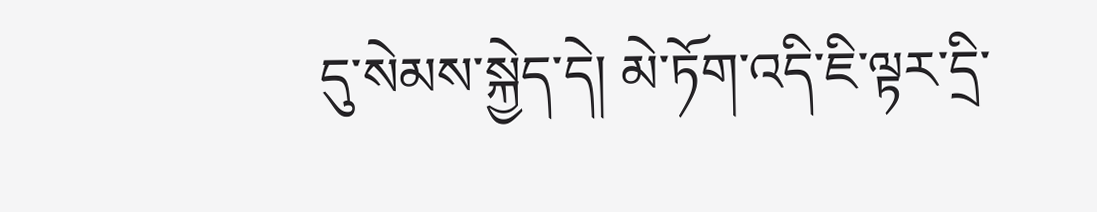དུ་སེམས་སྐྱེད་དེ། མེ་ཏོག་འདི་ཇི་ལྟར་དྲི་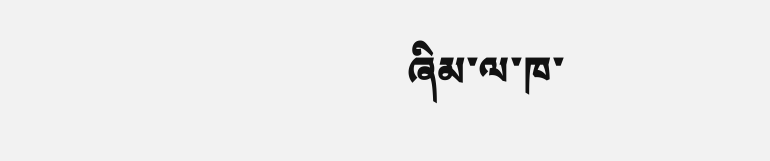ཞིམ་ལ་ཁ་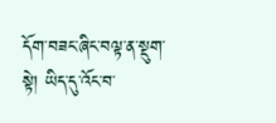དོག་བཟང་ཞིང་བལྟ་ན་སྡུག་སྟེ། ཡིད་དུ་འོང་བ་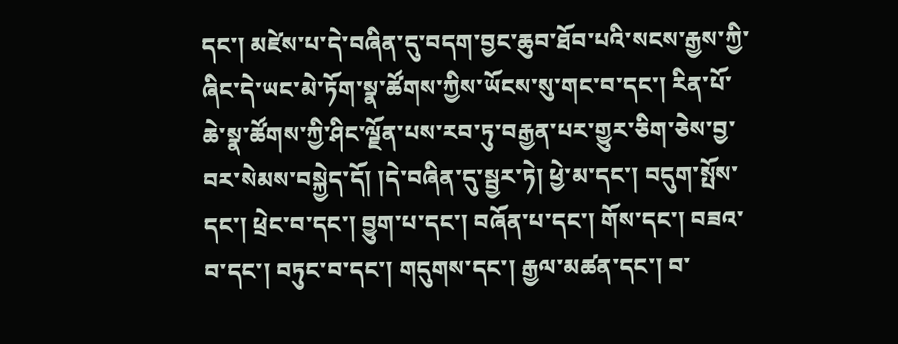དང་། མཛེས་པ་དེ་བཞིན་དུ་བདག་བྱང་ཆུབ་ཐོབ་པའི་སངས་རྒྱས་ཀྱི་ཞིང་དེ་ཡང་མེ་ཏོག་སྣ་ཚོགས་ཀྱིས་ཡོངས་སུ་གང་བ་དང་། རིན་པོ་ཆེ་སྣ་ཚོགས་ཀྱི་ཤིང་ལྗོན་པས་རབ་ཏུ་བརྒྱན་པར་གྱུར་ཅིག་ཅེས་བྱ་བར་སེམས་བསྐྱེད་དོ། །དེ་བཞིན་དུ་སྦྱར་ཏེ། ཕྱེ་མ་དང་། བདུག་སྤོས་དང་། ཕྲེང་བ་དང་། བྱུག་པ་དང་། བཞོན་པ་དང་། གོས་དང་། བཟའ་བ་དང་། བཏུང་བ་དང་། གདུགས་དང་། རྒྱལ་མཚན་དང་། བ་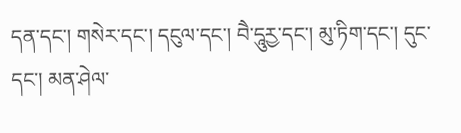དན་དང་། གསེར་དང་། དངུལ་དང་། བཻ་དཱུརྱ་དང་། མུ་ཏིག་དང་། དུང་དང་། མན་ཤེལ་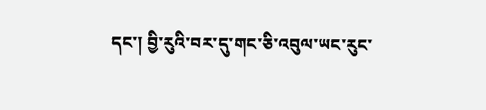དང་། བྱི་རུའི་བར་དུ་གང་ཅི་འབུལ་ཡང་རུང་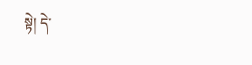སྟེ། དེ་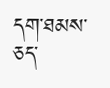དག་ཐམས་ཅད་